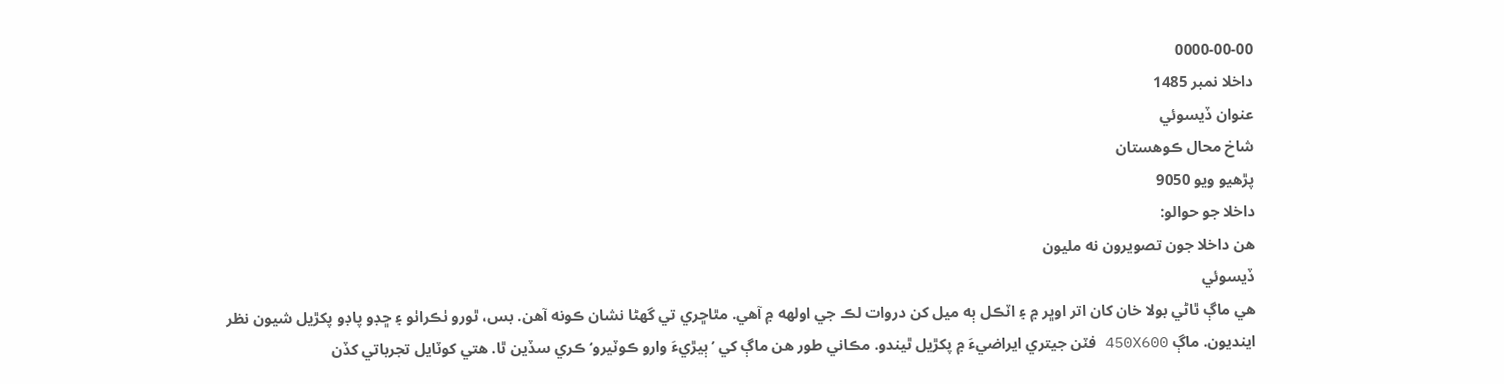0000-00-00
داخلا نمبر 1485
عنوان ڏيسوئي
شاخ محال ڪوهستان
پڙهيو ويو 9050
داخلا جو حوالو:
هن داخلا جون تصويرون نه مليون
ڏيسوئي
هي ماڳ ٿاڻي بولا خان کان اتر اوڀر ۾ ۽ اٽڪل ٻه ميل کن دروات لڪ جي اولهه ۾ آهي. مٿاڇري تي گهڻا نشان ڪونه آهن. بس، ٿورو ٺڪراٺو ۽ ڇڊو پاڊو پکڙيل شيون نظر اينديون. ماڳ 450X600 فٽن جيتري ايراضيءَ ۾ پکڙيل ٿيندو. مڪاني طور هن ماڳ کي ’ٻيڙيءَ وارو ڪوٽيرو‘ ڪري سڏين ٿا. هتي کوٽايل تجرباتي کڏن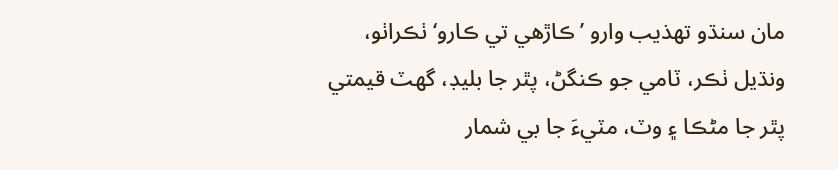مان سنڌو تهذيب وارو ’ڪاڙهي تي ڪارو‘ ٺڪراٺو، ونڌيل ٺڪر، ٽامي جو ڪنگڻ، پٿر جا بليڊ، گهٽ قيمتي پٿر جا مڻڪا ۽ وٽ، مٽيءَ جا بي شمار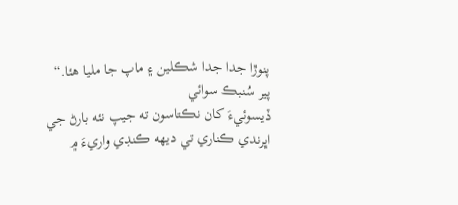پنوڙا جدا جدا شڪلين ۽ ماپ جا مليا هئا.“
پير سُنبڪ سوائي
ڏيسوئيءَ کان نڪتاسون ته جيپ نئه بارڻ جي اڀرندي ڪناري تي ديهه ڪنڊي واريءَ ۾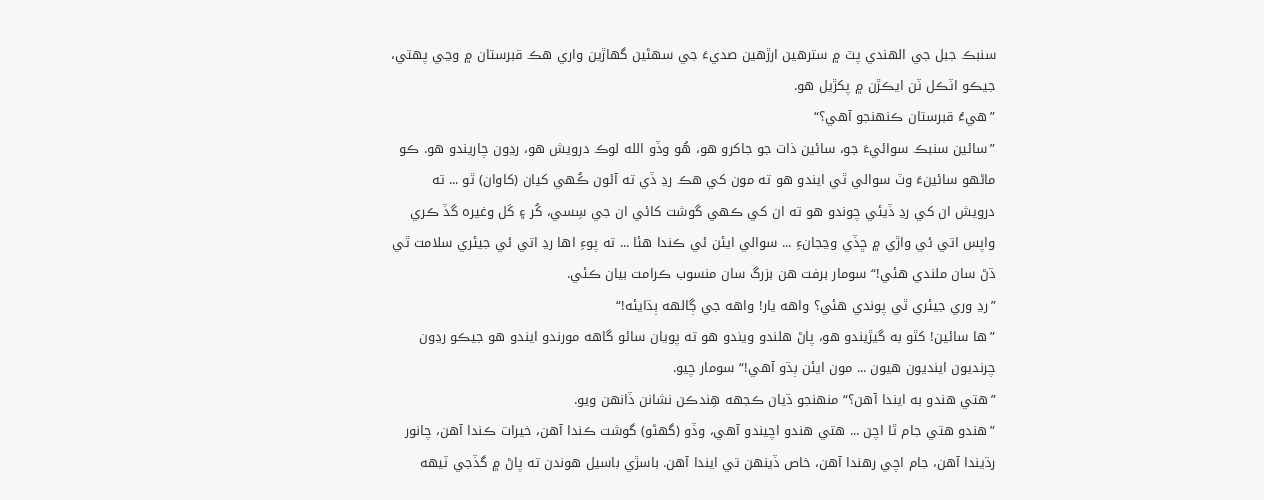سنبڪ جبل جي الهندي پٽ ۾ سترهين ارڙهين صديءَ جي سهڻين گهاڙين واري هڪ قبرستان ۾ وڃي پهتي، جيڪو اٽڪل ٽن ايڪڙن ۾ پکڙيل هو.
”هيءُ قبرستان ڪنهنجو آهي؟“
”سائين سنبڪ سوائيءَ جو، سائين ذات جو جاکرو هو، هُو وڏو الله لوڪ درويش هو، رڍون چاريندو هو. ڪو ماڻهو سائينءَ وٽ سوالي ٿي ايندو هو ته مون کي هڪ رڍ ڏي ته آئون ڪُهي کيان (کاوان) ٿو ... ته درويش ان کي رڍ ڏيئي چوندو هو ته ان کي ڪهي گوشت کائي ان جي سِسي، کُر ۽ کَل وغيره گڏ ڪري واپس اتي ئي واڙي ۾ ڇڏي وڃجانءِ ... سوالي ايئن ئي ڪندا هئا ... ته پوءِ اها رڍ اتي ئي جيئري سلامت ٿي ڌڻ سان ملندي هئي!“ سومار برفت هن بزرگ سان منسوب ڪرامت بيان ڪئي.
”رڍ وري جيئري ٿي پوندي هئي؟ واهه يار! واهه جي ڳالهه ٻڌايئه!“
”ها سائين! کٿو به گيڙيندو هو، پاڻ هلندو ويندو هو ته پويان سائو گاهه مورندو ايندو هو جيڪو رڍون چرنديون اينديون هيون ... مون ايئن ٻڌو آهي!“ سومار چيو.
”هتي هندو به ايندا آهن؟“ منهنجو ڌيان ڪجهه هِندڪن نشانن ڏانهن ويو.
”هندو هتي جام ٿا اچن ... هتي هندو اچيندو آهي، وڏو (گهڻو) گوشت ڪندا آهن، خيرات ڪندا آهن، چانور رڌيندا آهن، جام اچي رهندا آهن، خاص ڏينهن تي ايندا آهن. باسڙي باسيل هوندن ته پاڻ ۾ گڏجي ٽيهه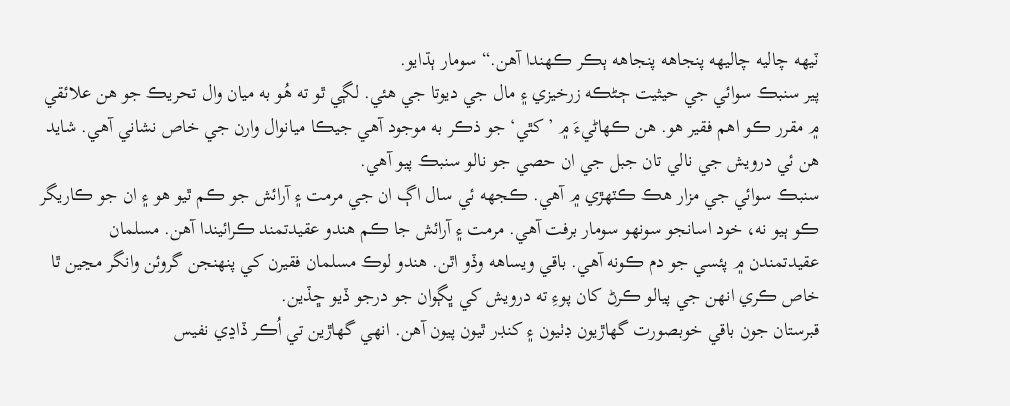ٽيهه چاليه چاليهه پنجاهه پنجاهه ٻڪر ڪهندا آهن.“ سومار ٻڌايو.
پير سنبڪ سوائي جي حيثيت ڄڻڪه زرخيزي ۽ مال جي ديوتا جي هئي. لڳي ٿو ته هُو به ميان وال تحريڪ جو هن علائقي ۾ مقرر ڪو اهم فقير هو. هن ڪهاڻيءَ ۾ ’کٿي‘ جو ذڪر به موجود آهي جيڪا ميانوال وارن جي خاص نشاني آهي. شايد هن ئي درويش جي نالي تان جبل جي ان حصي جو نالو سنبڪ پيو آهي.
سنبڪ سوائي جي مزار هڪ ڪٽهڙي ۾ آهي. ڪجهه ئي سال اڳ ان جي مرمت ۽ آرائش جو ڪم ٿيو هو ۽ ان جو ڪاريگر ڪو ٻيو نه، خود اسانجو سونهو سومار برفت آهي. مرمت ۽ آرائش جا ڪم هندو عقيدتمند ڪرائيندا آهن. مسلمان عقيدتمندن ۾ پئسي جو دم ڪونه آهي. باقي ويساهه وڏو اٿن. هندو لوڪ مسلمان فقيرن کي پنهنجن گروئن وانگر مڃين ٿا خاص ڪري انهن جي پيالو ڪرڻ کان پوءِ ته درويش کي ڀڳوان جو درجو ڏيو ڇڏين.
قبرستان جون باقي خوبصورت گهاڙيون ڊٺيون ۽ کنڊر ٿيون پيون آهن. انهي گهاڙين تي اُڪر ڏاڍي نفيس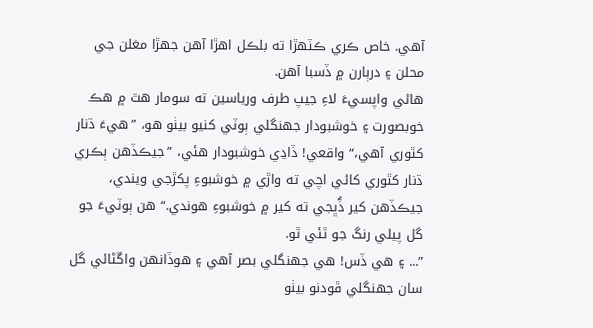آهي. خاص ڪري ڪٽهڙا ته بلڪل اهڙا آهن جهڙا مغلن جي محلن ۽ درٻارن ۾ ڏسبا آهن.
هاڻي واپسيءَ لاءِ جيپ طرف ورياسين ته سومار هٿ ۾ هڪ خوبصورت ۽ خوشبودار جهنگلي ٻوٽي کنيو بيٺو هو، ”هيءَ ڌنار کٿوري آهي،“ واقعي! ڏاڍي خوشبودار هئي، ”جيڪڏهن ٻڪري ڌنار کٿوري کائي اچي ته واڙي ۾ خوشبوءِ پکڙجي ويندي، جيڪڏهن کير ڏُڀجي ته کير ۾ خوشبوءِ هوندي.“ هن ٻوٽيءَ جو گل پيلي رنگ جو ٿئي ٿو.
”... ۽ هي ڏس! هي جهنگلي بصر آهي ۽ هوڏانهن واڱڻائي گل سان جهنگلي ڦودنو بيٺو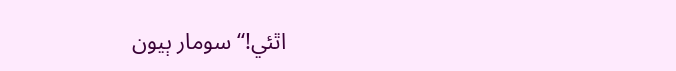اٿئي!“ سومار ٻيون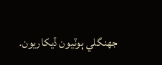جهنگلي ٻوٽيون ڏيکاريون.